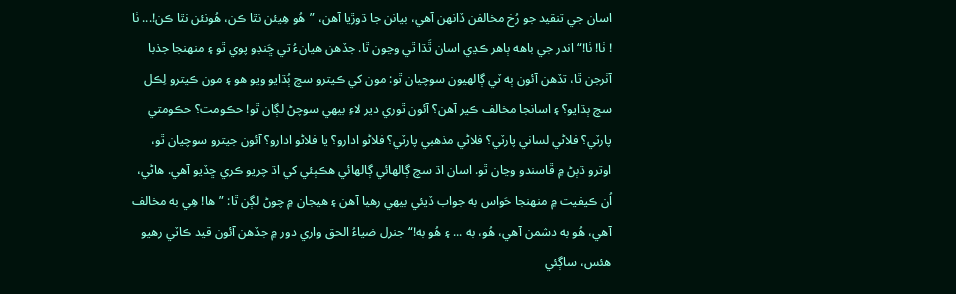اسان جي تنقيد جو رُخ مخالفن ڏانهن آهي، بيانن جا ڌوڙيا آهن، ”هُو هِيئن نٿا ڪن، هُونئن نٿا ڪن!... ٺا ! ٺا! ٺا!“ اندر جي باهه ٻاهر ڪڍي اسان ٿَڌا ٿي وڃون ٿا. جڏهن هيانءُ تي ڇَنڊو پوي ٿو ۽ منهنجا جذبا آٺرجن ٿا، تڏهن آئون ٻه ٽي ڳالهيون سوچيان ٿو: مون کي ڪيترو سچ ٻُڌايو ويو هو ۽ مون ڪيترو لِڪل سچ ٻڌايو؟ ۽ اسانجا مخالف ڪير آهن؟ آئون ٿوري دير لاءِ بيهي سوچڻ لڳان ٿو! حڪومت؟ حڪومتي پارٽي؟ فلاڻي لساني پارٽي؟ فلاڻي مذهبي پارٽي؟ فلاڻو ادارو؟ يا فلاڻو ادارو؟ آئون جيترو سوچيان ٿو، اوترو ڌٻڻ ۾ ڦاسندو وڃان ٿو. اسان اڌ سچ ڳالهائي ڳالهائي هڪٻئي کي اڌ چريو ڪري ڇڏيو آهي. هاڻي، اُن ڪيفيت ۾ منهنجا حَواس به جواب ڏيئي بيهي رهيا آهن ۽ هيجان ۾ چوڻ لڳن ٿا: ”ها! هِي به مخالف آهي، هُو به دشمن آهي، هُو، به ... ۽ هُو به!“ جنرل ضياءُ الحق واري دور ۾ جڏهن آئون قيد ڪاٽي رهيو هئس، ساڳئي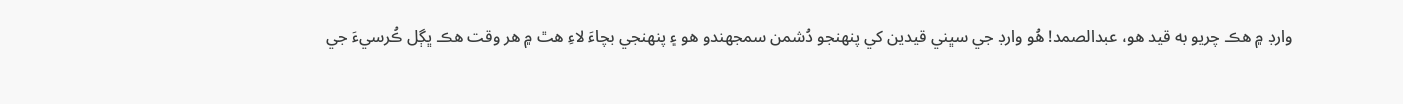وارڊ ۾ هڪ چريو به قيد هو، عبدالصمد! هُو وارڊ جي سڀني قيدين کي پنهنجو دُشمن سمجهندو هو ۽ پنهنجي بچاءَ لاءِ هٿ ۾ هر وقت هڪ ڀڳل ڪُرسيءَ جي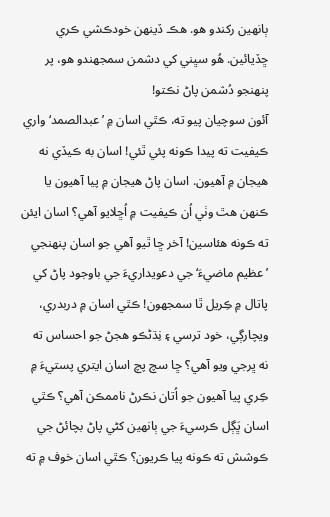ٻانهين رکندو هو. هڪ ڏينهن خودڪشي ڪري ڇڏيائين. هُو سڀني کي دشمن سمجهندو هو، پر پنهنجو دُشمن پاڻ نڪتو!
آئون سوچيان پيو ته، ڪٿي اسان ۾ ’عبدالصمد‘ واري ڪيفيت ته پيدا ڪونه پئي ٿئي! اسان به ڪيڏي نه هيجان ۾ آهيون. اسان پاڻ هيجان ۾ پيا آهيون يا ڪنهن هٿ وٺي اُن ڪيفيت ۾ اُڇلايو آهي؟ اسان ايئن ته ڪونه هئاسين! آخر ڇا ٿيو آهي جو اسان پنهنجي ’عظيم ماضيءَ‘ جي دعويداريءَ جي باوجود پاڻ کي پاتال ۾ ڪِريل ٿا سمجهون! ڪٿي اسان ۾ دربدري، ويچارڳي، خود ترسي ۽ نِڌڻڪو هجڻ جو احساس ته نه ڀرجي ويو آهي؟ ڇا سچ پچ اسان ايتري پستيءَ ۾ ڪِري پيا آهيون جو اُتان نڪرڻ ناممڪن آهي؟ ڪٿي اسان ڀَڳل ڪرسيءَ جي ٻانهين کڻي پاڻ بچائڻ جي ڪوشش ته ڪونه پيا ڪريون؟ ڪٿي اسان خوف ۾ ته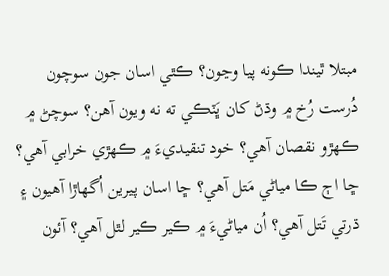مبتلا ٿيندا ڪونه پيا وڃون؟ ڪٿي اسان جون سوچون دُرست رُخ ۾ وڌڻ کان ڀَٽڪي ته نه ويون آهن؟ سوچڻ ۾ ڪهڙو نقصان آهي؟ خود تنقيديءَ ۾ ڪهڙي خرابي آهي؟
ڇا اڄ ڪا مياڻي مَتل آهي؟ ڇا اسان پيرين اُگهاڙا آهيون ۽ ڌرتي تَتل آهي؟ اُن مياڻيءَ ۾ ڪير ڪير لٿل آهي؟ آئون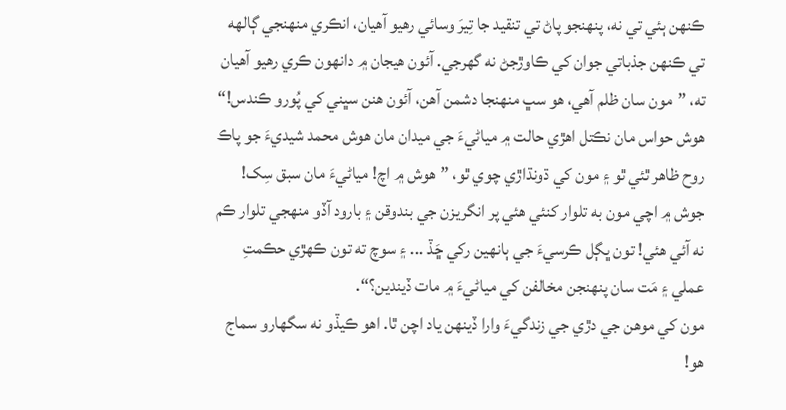ڪنهن ٻئي تي نه، پنهنجو پاڻ تي تنقيد جا تِيرَ وسائي رهيو آهيان، انڪري منهنجي ڳالهه تي ڪنهن جذباتي جوان کي ڪاوڙجڻ نه گهرجي. آئون هيجان ۾ دانهون ڪري رهيو آهيان ته، ”مون سان ظلم آهي، هو سڀ منهنجا دشمن آهن، آئون هنن سڀني کي پُورو ڪندس!“ هوش حواس مان نڪتل اهڙي حالت ۾ مياڻيءَ جي ميدان مان هوش محمد شيديءَ جو پاڪ روح ظاهر ٿئي ٿو ۽ مون کي ڌونڌاڙي چوي ٿو، ”هوش ۾ اچ! مياڻيءَ مان سبق سِک! جوش ۾ اچي مون به تلوار کنئي هئي پر انگريزن جي بندوقن ۽ بارود آڏو منهجي تلوار ڪم نه آئي هئي! تون ڀڳل ڪرسيءَ جي ٻانهين رکي ڇَڏ ... ۽ سوچ ته تون ڪهڙي حڪمتِ عملي ۽ مَت سان پنهنجن مخالفن کي مياڻيءَ ۾ مات ڏيندين؟“.
مون کي موهن جي دڙي جي زندگيءَ وارا ڏينهن ياد اچن ٿا. اهو ڪيڏو نه سگهارو سماج هو!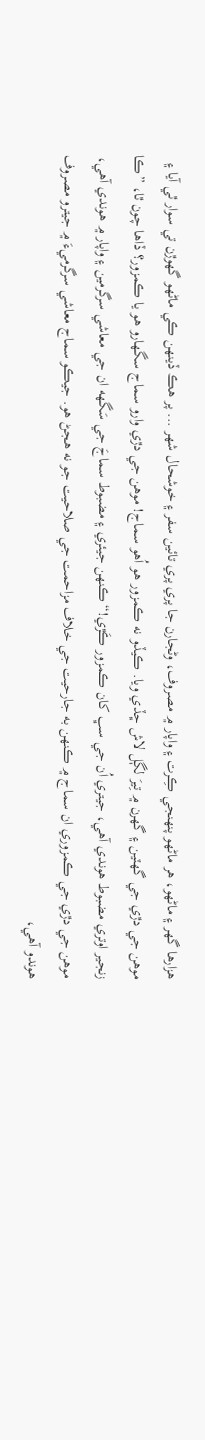هزارها گهر ۽ ماڻهو، هر ماڻهو پنهنجي ڪِرت ۽ واپار ۾ مصروف، وڻجارن جا پري پري تائين سفر ۽ خوشحال شهر ... پر هڪ ڏينهن ڪي ماڻهو گهوڙن تي سوار ٿي آيا ۽ موهن جي دڙي جي گهٽين ۽ گهرن ۾ تِيرَ لڳل لاش ڇڏي ويا. ڪيڏو نه ڪمزور هو اُهو سماج! موهن جي دڙي وارو سماج سگهارو هو يا ڪمزور؟ ڏاها چون ٿا، ”ڪا زنجير اوتري مضبوط هوندي آهي، جيتري اُن جي سڀ کان ڪمزور ڪَڙي!“ ڪنهن جيئري ۽ مضبوط سماجَ جي سَگهه ان جي معاشي سرگرمين ۽ واپار ۾ هوندي آهي، موهن جي دڙي جي ڪمزوري ان سماج ۾ ڪنهن به جارحيت جي خلاف مزاحمت جي صلاحيت جو نه هجڻ هو. جيڪو سماج معاشي سرگرميءَ ۾ جيترو مصروف هوندو آهي،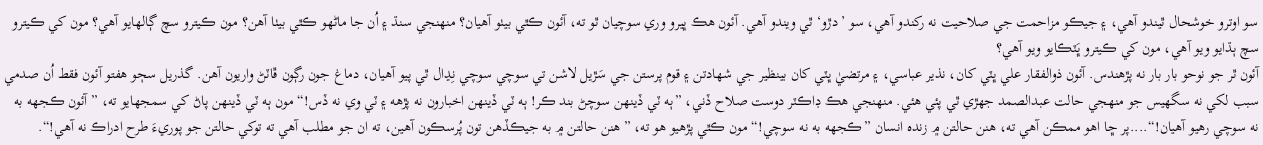سو اوترو خوشحال ٿيندو آهي، ۽ جيڪو مزاحمت جي صلاحيت نه رکندو آهي، سو ’دڙو‘ ٿي ويندو آهي. آئون هڪ ڀيرو وري سوچيان ٿو ته، آئون ڪٿي بيٺو آهيان؟ منهنجي سنڌ ۽ اُن جا ماڻهو ڪٿي بيٺا آهن؟ مون ڪيترو سچ ڳالهايو آهي؟ مون کي ڪيترو سچ ٻڌايو ويو آهي، مون کي ڪيترو ڀَٽڪايو ويو آهي؟
آئون ٿر جو نوحو بار بار نه پڙهندس. آئون ذوالفقار علي ڀٽي کان، نذير عباسي، ۽ مرتضيٰ ڀٽي کان بينظير جي شهادتن ۽ قوم پرستن جي سَڙيل لاشن تي سوچي سوچي نِڍال ٿي پيو آهيان، دماغ جون رڳون ڦاٽڻ واريون آهن. گذريل سڄو هفتو آئون فقط اُن صدمي سبب لکي نه سگهيس جو منهجي حالت عبدالصمد جهڙي ٿي پئي هئي. منهنجي هڪ ڊاڪٽر دوست صلاح ڏني، ”ٻه ٽي ڏينهن سوچڻ بند ڪر! ٻه ٽي ڏينهن اخبارون نه پڙهه ۽ ٽي وي نه ڏس!“ مون ٻه ٽي ڏينهن پاڻ کي سمجهايو ته، ”آئون ڪجهه به نه سوچي رهيو آهيان!“....پر ڇا اهو ممڪن آهي ته، هنن حالتن ۾ زنده انسان ”ڪجهه به نه سوچي!“ مون ڪٿي پڙهيو هو ته، ”هنن حالتن ۾ به جيڪڏهن تون پُرسڪون آهين، ته ان جو مطلب آهي ته توکي حالتن جو پوريءَ طرح ادراڪ نه آهي!“.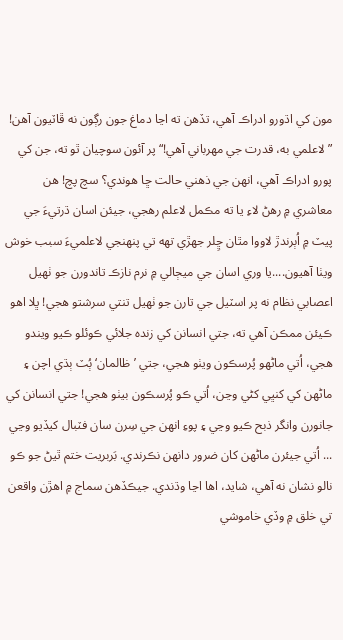مون کي اڌورو ادراڪ آهي، تڏهن ته اڃا دماغ جون رڳون نه ڦاٽيون آهن! ”لاعلمي به، قدرت جي مهرباني آهي!“ پر آئون سوچيان ٿو ته، جن کي پورو ادراڪ آهي، انهن جي ذهني حالت ڇا هوندي؟ سچ پچ! هن معاشري ۾ رهڻ لاءِ يا ته مڪمل لاعلم رهجي، جيئن اسان ڌرتيءَ جي پيٽ ۾ اُٻرندڙ لاووا مٿان ڇِلر جهڙي تهه تي پنهنجي لاعلميءَ سبب خوش ويٺا آهيون....يا وري اسان جي ميڄالي ۾ نرم نازڪ تاندورن جو ٺهيل اعصابي نظام نه پر اسٽيل جي تارن جو ٺهيل تنتي سرشتو هجي! ڀلا اهو ڪيئن ممڪن آهي ته، جتي انسانن کي زنده جلائي ڪوئلو ڪيو ويندو هجي، اُتي ماڻهو پُرسڪون ويٺو هجي، جتي ’ظالمان‘ ٻُٽ ٻڌي اچن ۽ ماڻهن کي کنڀي کڻي وڃن، اُتي ڪو پُرسڪون بيٺو هجي! جتي انسانن کي جانورن وانگر ذبح ڪيو وڃي ۽ پوءِ انهن جي سِرن سان فٽبال کيڏيو وڃي ... اُتي جيئرن ماڻهن کان ضرور دانهن نڪرندي. بَربريت ختم ٿيڻ جو ڪو نالو نشان نه آهي، شايد، اها اڃا وڌندي. جيڪڏهن سماج ۾ اهڙن واقعن تي خلق ۾ وڏي خاموشي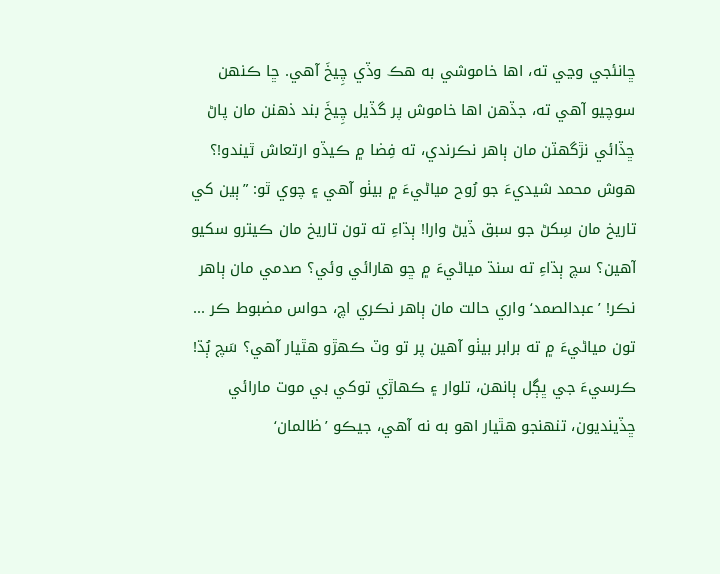ڇانئجي وڃي ته، اها خاموشي به هڪ وڏي چِيخَ آهي. ڇا ڪنهن سوچيو آهي ته، جڏهن اها خاموش پر گڏيل چِيخَ بند ذهنن مان پاڻ ڇڏائي نڙگهٽن مان ٻاهر نڪرندي، ته فِضا ۾ ڪيڏو ارتعاش ٿيندو!؟
هوش محمد شيديءَ جو رُوح مياڻيءَ ۾ بيٺو آهي ۽ چوي ٿو: ”ٻين کي تاريخ مان سِکڻ جو سبق ڏيڻ وارا! ٻڌاءِ ته تون تاريخ مان ڪيترو سکيو آهين؟ سچ ٻڌاءِ ته سنڌ مياڻيءَ ۾ ڇو هارائي وئي؟ صدمي مان ٻاهر نڪر! ’عبدالصمد‘ واري حالت مان ٻاهر نڪري اچ، حواس مضبوط ڪر ... تون مياڻيءَ ۾ ته برابر بيٺو آهين پر تو وٽ ڪهڙو هٿيار آهي؟ سَچ ٻُڌ! ڪرسيءَ جي ڀڳل ٻانهن، تلوار ۽ ڪهاڙي توکي بي موت مارائي ڇڏينديون، تنهنجو هٿيار اهو به نه آهي، جيڪو ’ظالمان‘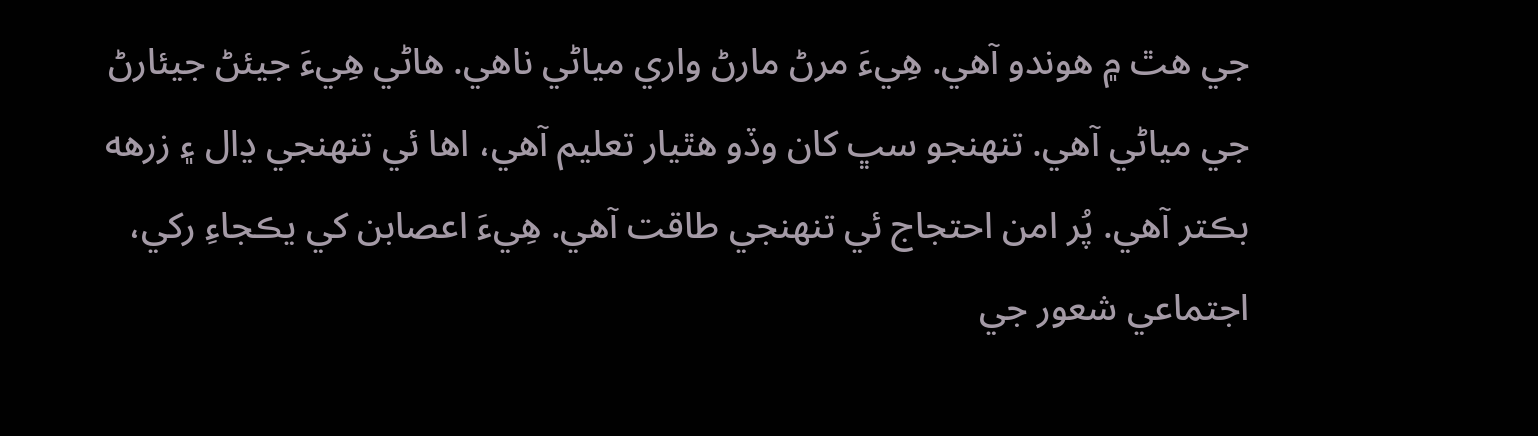جي هٿ ۾ هوندو آهي. هِيءَ مرڻ مارڻ واري مياڻي ناهي. هاڻي هِيءَ جيئڻ جيئارڻ جي مياڻي آهي. تنهنجو سڀ کان وڏو هٿيار تعليم آهي، اها ئي تنهنجي ڍال ۽ زرهه بڪتر آهي. پُر امن احتجاج ئي تنهنجي طاقت آهي. هِيءَ اعصابن کي يڪجاءِ رکي، اجتماعي شعور جي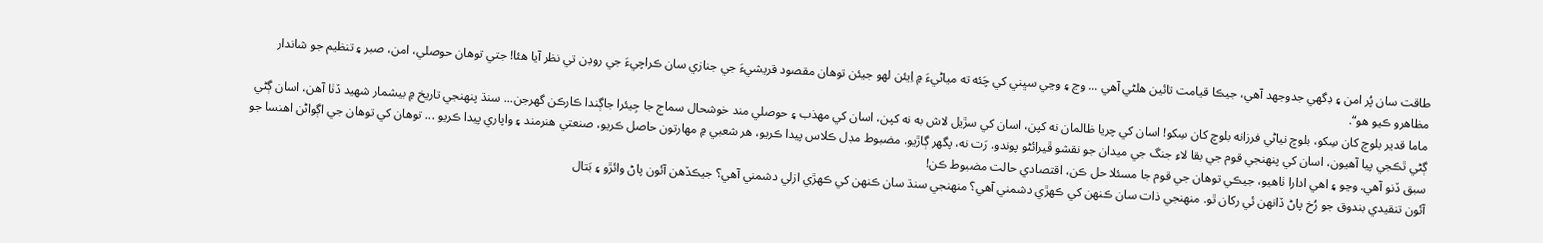طاقت سان پُر امن ۽ ڊگهي جدوجهد آهي، جيڪا قيامت تائين هلڻي آهي ... وڃ ۽ وڃي سڀني کي چَئه ته مياڻيءَ ۾ اِيئن لهو جيئن توهان مقصود قريشيءَ جي جنازي سان ڪراچيءَ جي روڊن تي نظر آيا هئا! جتي توهان حوصلي، امن، صبر ۽ تنظيم جو شاندار مظاهرو ڪيو هو“.
ماما قدير بلوچ کان سِکو، بلوچ نياڻي فرزانه بلوچ کان سِکو! اسان کي چريا ظالمان نه کپن، اسان کي سڙيل لاش به نه کپن، اسان کي مهذب ۽ حوصلي مند خوشحال سماج جا جِيئرا جاڳندا ڪارڪن گهرجن... سنڌ پنهنجي تاريخ ۾ بيشمار شهيد ڏٺا آهن، اسان ڳڻي ڳڻي ٿڪجي پيا آهيون، اسان کي پنهنجي قوم جي بقا لاءِ جنگ جي ميدان جو نقشو ڦيرائڻو پوندو. رَت نه، پگهر ڳاڙيو. مضبوط مڊل ڪلاس پيدا ڪريو، هر شعبي ۾ مهارتون حاصل ڪريو، صنعتي هنرمند ۽ واپاري پيدا ڪريو ... توهان کي توهان جي اڳواڻن اهنسا جو سبق ڏنو آهي. وڃو ۽ اهي ادارا ٺاهيو، جيڪي توهان جي قوم جا مسئلا حل ڪن، اقتصادي حالت مضبوط ڪن!
آئون تنقيدي بندوق جو رُخ پاڻ ڏانهن ئي رکان ٿو. منهنجي ذات سان ڪنهن کي ڪهڙي دشمني آهي؟ منهنجي سنڌ سان ڪنهن کي ڪهڙي ازلي دشمني آهي؟ جيڪڏهن آئون پاڻ وائڙو ۽ بَتال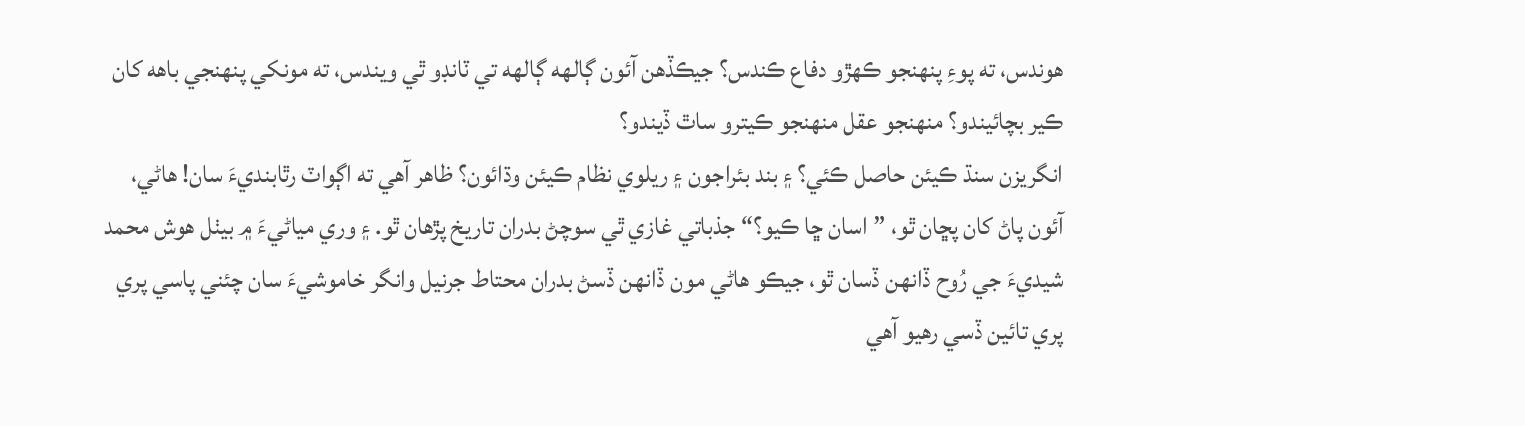هوندس، ته پوءِ پنهنجو ڪهڙو دفاع ڪندس؟ جيڪڏهن آئون ڳالهه ڳالهه تي ٽانڊو ٿي ويندس، ته مونکي پنهنجي باهه کان ڪير بچائيندو؟ منهنجو عقل منهنجو ڪيترو ساٿ ڏيندو؟
انگريزن سنڌ ڪيئن حاصل ڪئي؟ ۽ بند بئراجون ۽ ريلوي نظام ڪيئن وڌائون؟ ظاهر آهي ته اڳواٽ رٿابنديءَ سان! هاڻي، آئون پاڻ کان پڇان ٿو، ”اسان ڇا ڪيو؟“ جذباتي غازي ٿي سوچڻ بدران تاريخ پڙهان ٿو. ۽ وري مياڻيءَ ۾ بيٺل هوش محمد شيديءَ جي رُوح ڏانهن ڏسان ٿو، جيڪو هاڻي مون ڏانهن ڏسڻ بدران محتاط جرنيل وانگر خاموشيءَ سان چئني پاسي پري پري تائين ڏسي رهيو آهي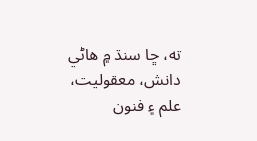ته، ڇا سنڌ ۾ هاڻي دانش، معقوليت، علم ۽ فنون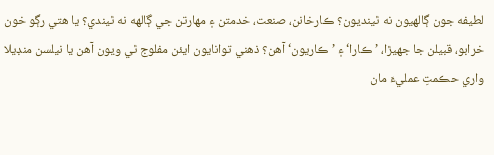لطيفه جون ڳالهيون نه ٿينديون؟ ڪارخانن، صنعت، خدمتن ۽ مهارتن جي ڳالهه نه ٿيندي؟ يا هتي رڳو خون خرابو، قبيلن جا جهيڙا، ’ڪارا‘ ۽ ’ڪاريون‘ آهن؟ ذهني توانايون ايئن مفلوج ٿي ويون آهن يا نيلسن منڊيلا واري حڪمتِ عمليءَ مان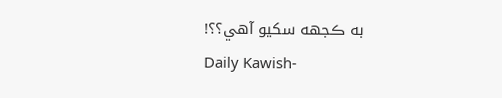به ڪجهه سکيو آهي؟؟!
Daily Kawish-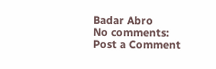Badar Abro
No comments:
Post a Comment